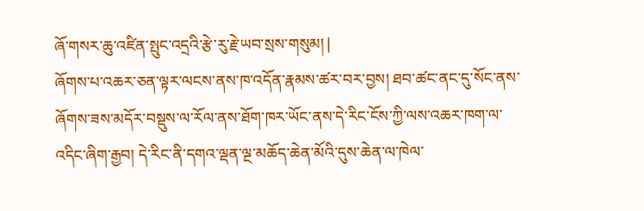ཞོ་གསར་ཆུ་འཛིན་སྤུང་འདྲའི་རྩེ་རུ་རྗེ་ཡབ་སྲས་གསུམ། |
ཞོགས་པ་འཆར་ཅན་ལྟར་ལངས་ནས་ཁ་འདོན་རྣམས་ཚར་བར་བྱས། ཐབ་ཚང་ནང་དུ་སོང་ནས་ཞོགས་ཟས་མདོར་བསྡུས་ལ་རོལ་ནས་ཐོག་ཁར་ཡོང་ནས་དེ་རིང་ངོས་ཀྱི་ལས་འཆར་ཁག་ལ་འདིང་ཞིག་རྒྱབ། དེ་རིང་ནི་དགའ་ལྡན་ལྔ་མཆོད་ཆེན་མོའི་དུས་ཆེན་ལ་ཁེལ་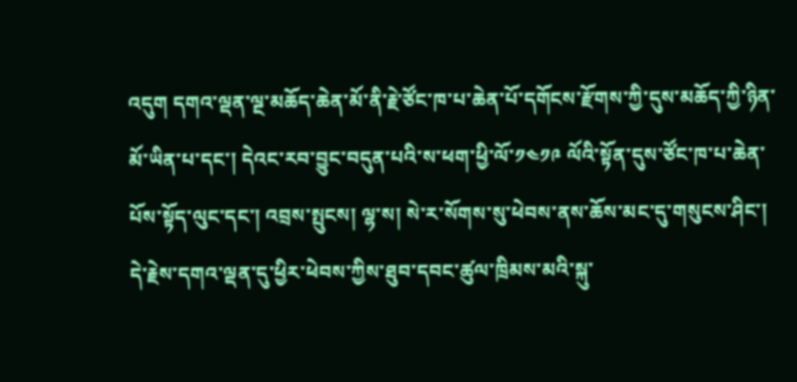འདུག དགའ་ལྡན་ལྔ་མཆོད་ཆེན་མོ་ནི་རྗེ་ཙོང་ཁ་པ་ཆེན་པོ་དགོངས་རྫོགས་ཀྱི་དུས་མཆོད་ཀྱི་ཉིན་མོ་ཡིན་པ་དང་། དེའང་རབ་བྱུང་བདུན་པའི་ས་ཕག་ཕྱི་ལོ་༡༤༡༩ ལོའི་སྟོན་དུས་ཙོང་ཁ་པ་ཆེན་པོས་སྟོད་ལུང་དང་། འབྲས་སྤུངས། ལྷ་ས། སེ་ར་སོགས་སུ་ཕེབས་ནས་ཆོས་མང་དུ་གསུངས་ཤིང་། དེ་རྗེས་དགའ་ལྡན་དུ་ཕྱིར་ཕེབས་ཀྱིས་ཐུབ་དབང་ཚུལ་ཁྲིམས་མའི་སྐུ་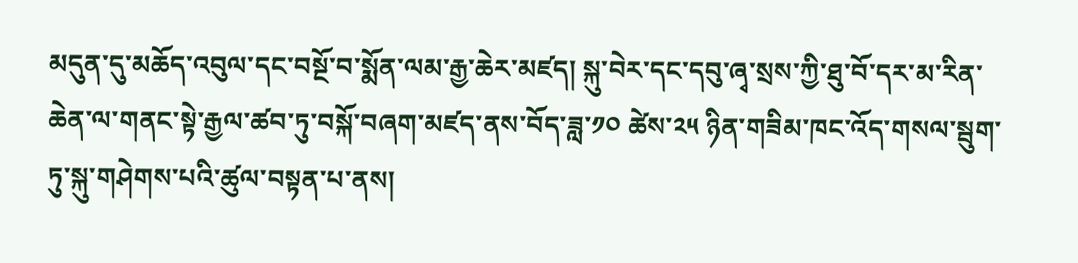མདུན་དུ་མཆོད་འབུལ་དང་བསྔོ་བ་སྨོན་ལམ་རྒྱ་ཆེར་མཛད། སྐུ་བེར་དང་དབུ་ཞྭ་སྲས་ཀྱི་ཐུ་བོ་དར་མ་རིན་ཆེན་ལ་གནང་སྟེ་རྒྱལ་ཚབ་ཏུ་བསྐོ་བཞག་མཛད་ནས་བོད་ཟླ་༡༠ ཚེས་༢༥ ཉིན་གཟིམ་ཁང་འོད་གསལ་སྦུག་ཏུ་སྐུ་གཤེགས་པའི་ཚུལ་བསྟན་པ་ནས།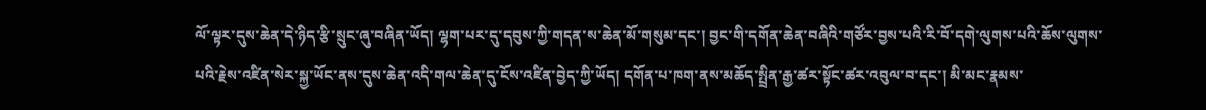ལོ་ལྟར་དུས་ཆེན་དེ་ཉིད་རྩི་སྲུང་ཞུ་བཞིན་ཡོད། ལྷག་པར་དུ་དབུས་ཀྱི་གདན་ས་ཆེན་མོ་གསུམ་དང་། བྱང་གི་དགོན་ཆེན་བཞིའི་གཙོར་བྱས་པའི་རི་བོ་དགེ་ལུགས་པའི་ཆོས་ལུགས་པའི་རྗེས་འཛིན་སེར་སྐྱ་ཡོང་ནས་དུས་ཆེན་འདི་གལ་ཆེན་དུ་ངོས་འཛིན་བྱེད་ཀྱི་ཡོད། དགོན་པ་ཁག་ནས་མཆོད་སྤྲིན་རྒྱ་ཚར་སྟོང་ཚར་འབུལ་བ་དང་། མི་མང་རྣམས་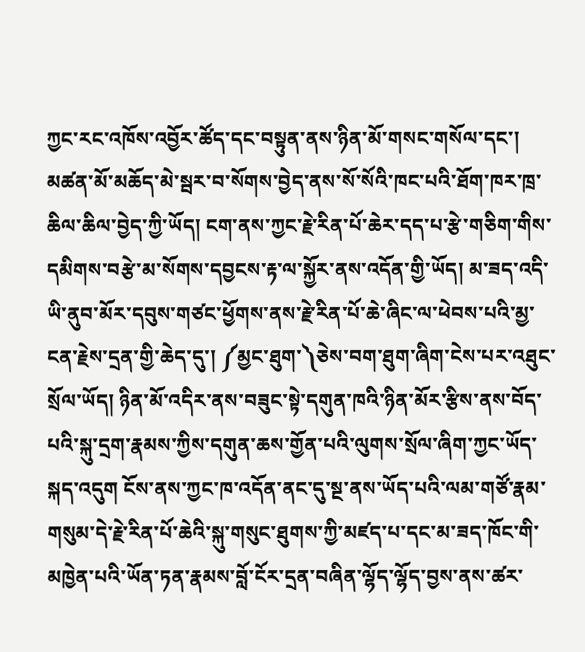ཀྱང་རང་འཁོས་འབྱོར་ཚོད་དང་བསྟུན་ནས་ཉིན་མོ་གསང་གསོལ་དང་། མཚན་མོ་མཆོད་མེ་སྦར་བ་སོགས་བྱེད་ནས་སོ་སོའི་ཁང་པའི་ཐོག་ཁར་ཁྲ་ཆིལ་ཆིལ་བྱེད་ཀྱི་ཡོད། ངག་ནས་ཀྱང་རྗེ་རིན་པོ་ཆེར་དད་པ་རྩེ་གཅིག་གིས་དམིགས་བརྩེ་མ་སོགས་དབྱངས་རྟ་ལ་སྐྱོར་ནས་འདོན་གྱི་ཡོད། མ་ཟད་འདི་ཡི་ནུབ་མོར་དབུས་གཙང་ཕྱོགས་ནས་རྗེ་རིན་པོ་ཆེ་ཞིང་ལ་ཕེབས་པའི་མྱ་ངན་རྗེས་དྲན་གྱི་ཆེད་དུ་། ༼མྱང་ཐུག་༽ཅེས་བག་ཐུག་ཞིག་ངེས་པར་འཐུང་སྲོལ་ཡོད། ཉིན་མོ་འདིར་ནས་བཟུང་སྟེ་དགུན་ཁའི་ཉིན་མོར་རྩིས་ནས་བོད་པའི་སྐུ་དྲག་རྣམས་ཀྱིས་དགུན་ཆས་གྱོན་པའི་ལུགས་སྲོལ་ཞིག་ཀྱང་ཡོད་སྐད་འདུག ངོས་ནས་ཀྱང་ཁ་འདོན་ནང་དུ་སྔ་ནས་ཡོད་པའི་ལམ་གཙོ་རྣམ་གསུམ་དེ་རྗེ་རིན་པོ་ཆེའི་སྐུ་གསུང་ཐུགས་ཀྱི་མཛད་པ་དང་མ་ཟད་ཁོང་གི་མཁྱེན་པའི་ཡོན་ཏན་རྣམས་བློ་ངོར་དྲན་བཞིན་ལྷོད་ལྷོད་བྱས་ནས་ཚར་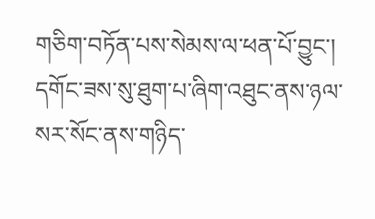གཅིག་བཏོན་པས་སེམས་ལ་ཕན་པོ་བྱུང་། དགོང་ཟས་སུ་ཐུག་པ་ཞིག་འཐུང་ནས་ཉལ་སར་སོང་ནས་གཉིད་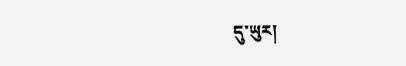དུ་ཡུར།